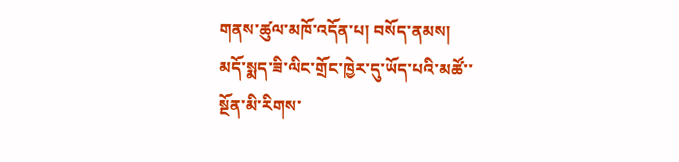གནས་ཚུལ་མཁོ་འདོན་པ། བསོད་ནམས།
མདོ་སྨད་ཟི་ལིང་གྲོང་ཁྱེར་དུ་ཡོད་པའི་མཚོ་་སྔོན་མི་རིགས་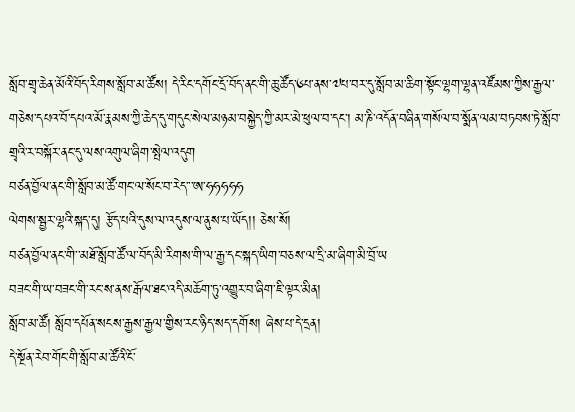སློབ་གྲྭ་ཆེན་མོའི་བོད་རིགས་སློབ་མ་ཚོས། དེ་རིང་དགོང་དྲོ་བོད་ནང་གི་ཆུ་ཚོད་༦པ་ནས་༧པ་བར་དུ་སློབ་མ་ཆིག་སྟོང་ལྷག་ལྷན་འཛོམས་ཀྱིས་རྒྱལ་གཅེས་དཔའ་བོ་དཔའ་མོ་རྣམས་ཀྱི་ཆེད་དུ་གདུང་སེལ་མཉམ་བསྐྱེད་ཀྱི་མར་མེ་ཕུལ་བ་དང་། མ་ཎི་འདོན་བཞིན་གསོལ་བ་སྨོན་ལམ་བཏབས་ཏེ་སློབ་གྲྭའི་ར་བསྐོར་ནང་དུ་ལས་འགུལ་ཞིག་སྤེལ་འདུག
བཙན་བྱོལ་ནང་གི་སློབ་མ་ཚོ་གང་ལ་སོང་བ་རེད་་་ཨ་ཧཧཧཧཧ
ལེགས་སྦྱར་ལྷའི་སྐད་དུ། རྩོད་པའི་དུས་ལ་འདུས་ལ་ནུས་པ་ཡོད།། ཅེས་སོ།
བཙན་བྱོལ་ནང་གི་་མཐོ་སློབ་ཚོ་ལ་བོད་མི་རིགས་གི་ལ་རྒྱ་དང་སྐད་ཡིག་བཅས་ལ་དྲི་མ་ཞིག་མི་བྲོ་ཡ
བཟང་གི་ཡ་བཟང་གི་རང་ས་ནས་རྒོལ་ཐང་འདི་མཆོག་ཏུ་འགྱུར་བ་ཞིག་ཇི་ལྟར་མིན།
སློབ་མ་ཚོ། སློབ་དཔོན་སངས་རྒྱས་རྒྱལ་གྱིས་རང་ཉིད་སད་དགོས། ཞེས་པ་དེ་དྲན།
དེ་སྔོན་རེབ་གོང་གི་སློབ་མ་ཚོའི་ངོ་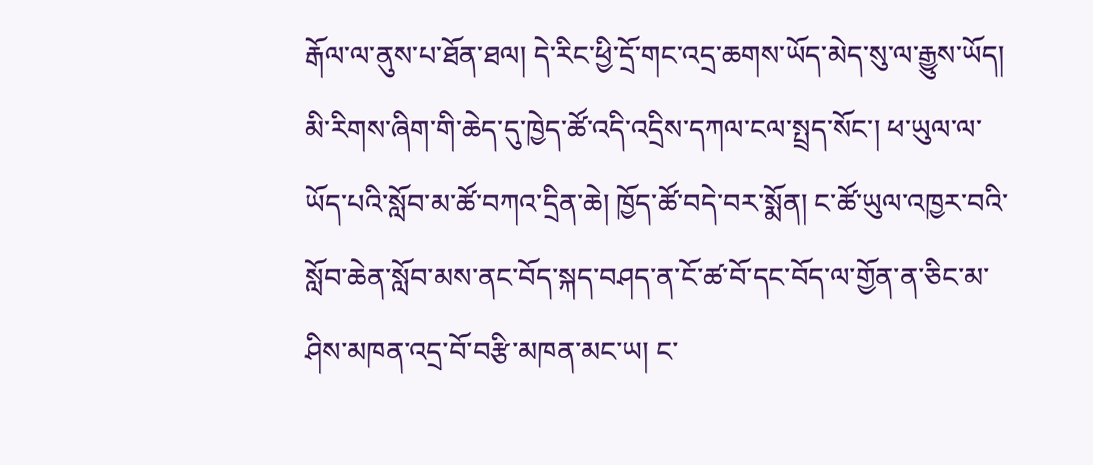རྒོལ་ལ་ནུས་པ་ཐོན་ཐལ། དེ་རིང་ཕྱི་དྲོ་གང་འདྲ་ཆགས་ཡོད་མེད་སུ་ལ་རྒྱུས་ཡོད།
མི་རིགས་ཞིག་གི་ཆེད་དུ་ཁྱེད་ཚོ་འདི་འདྲིས་དཀལ་ངལ་སྤྲད་སོང་། ཕ་ཡུལ་ལ་ཡོད་པའི་སློབ་མ་ཚོ་བཀའ་དྲིན་ཆེ། ཁྱོད་ཚོ་བདེ་བར་སྨོན། ང་ཚོ་ཡུལ་འཁྱར་བའི་སློབ་ཆེན་སློབ་མས་ནང་བོད་སྐད་བཤད་ན་ངོ་ཚ་བོ་དང་བོད་ལ་གྱོན་ན་ཅིང་མ་ཤིས་མཁན་འདྲ་བོ་བརྩི་མཁན་མང་ཡ། ང་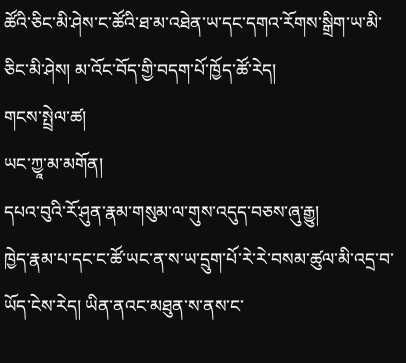ཚོའི་ཅིང་མི་ཤེས་ང་ཚོའི་ཐ་མ་འཐེན་ཡ་དང་དགའ་རོགས་སྒྲིག་ཡ་མི་ཅིང་མི་ཤེས། མ་འོང་བོད་གྱི་བདག་པོ་ཁྱོད་ཚོ་རེད།
གངས་སྤྲེལ་ཚ།
ཡང་ཀྱཱ་མ་མགོན།
དཔའ་བུའི་རོ་ཤུན་རྣམ་གསུམ་ལ་གུས་འདུད་བཅས་ཞུ་རྒྱུ།
ཁྱེད་རྣམ་པ་དང་ང་ཚོ་ཡང་ན་ས་ཡ་དྲུག་པོ་རེ་རེ་བསམ་ཚུལ་མི་འདྲ་བ་ཡོད་ངེས་རེད། ཡིན་ནའང་མཐུན་ས་ནས་ང་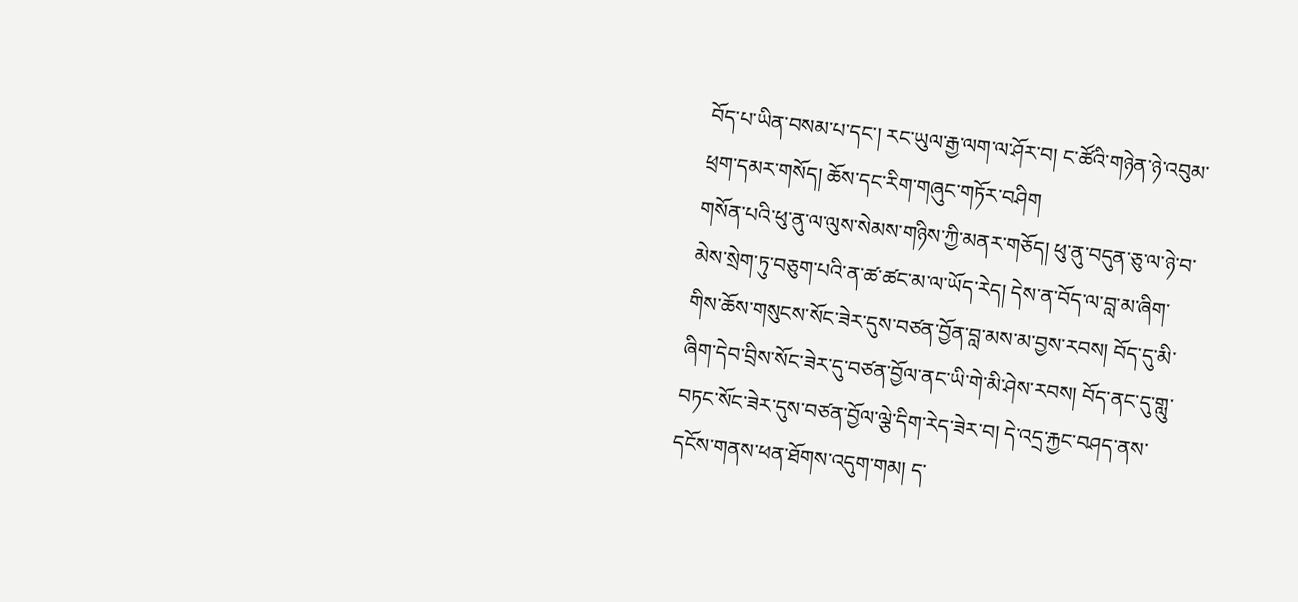བོད་པ་ཡིན་བསམ་པ་དང་། རང་ཡུལ་རྒྱ་ལག་ལ་ཤོར་བ། ང་ཚོའི་གཉེན་ཉེ་འབུམ་ཕྲག་དམར་གསོད། ཆོས་དང་རིག་གཞུང་གཏོར་བཤིག
གསོན་པའི་ཕུ་ནུ་ལ་ལུས་སེམས་གཉིས་ཀྱི་མནར་གཅོད། ཕུ་ནུ་བདུན་ཅུ་ལ་ཉེ་བ་མེས་སྲེག་ཏུ་བཅུག་པའི་ན་ཚ་ཚང་མ་ལ་ཡོད་རེད། དེས་ན་བོད་ལ་བླ་མ་ཞིག་གིས་ཆོས་གསུངས་སོང་ཟེར་དུས་བཙན་བྱོན་བླ་མས་མ་བྱས་རབས། བོད་དུ་མི་ཞིག་དེབ་བྲིས་སོང་ཟེར་དུ་བཙན་བྱོལ་ནང་ཡི་གེ་མི་ཤེས་རབས། བོད་ནང་དུ་གླུ་བཏང་སོང་ཟེར་དུས་བཙན་བྱོལ་ལྕེ་དིག་རེད་ཟེར་བ། དེ་འདྲ་རྐྱང་བཤད་ནས་དངོས་གནས་ཕན་ཐོགས་འདུག་གམ། ད་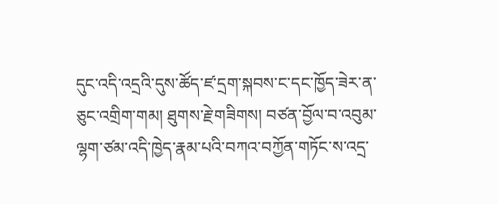དུང་འདི་འདྲའི་དུས་ཚོད་ཛ་དྲག་སྐབས་ང་དང་ཁྱོད་ཟེར་ན་ཅུང་འགྲིག་གམ། ཐུགས་རྗེ་གཟིགས། བཙན་བྱོལ་བ་འབུམ་ལྷག་ཙམ་འདི་ཁྱེད་རྣམ་པའི་བཀའ་བཀྱོན་གཏོང་ས་འདྲ་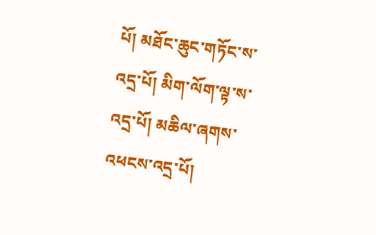པོ། མཐོང་ཆུང་གཏོང་ས་འདྲ་པོ། མིག་ལོག་ལྟ་ས་འདྲ་པོ། མཆིལ་ཞགས་འཕངས་འདྲ་པོ།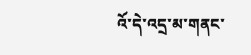འོ་དེ་འདྲ་མ་གནང་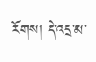རོགས། དེ་འདྲ་མ་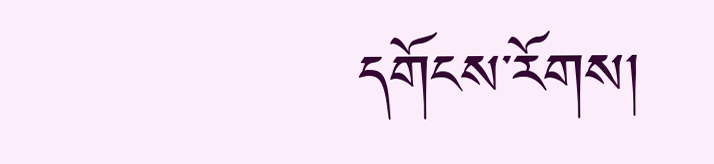དགོངས་རོགས།